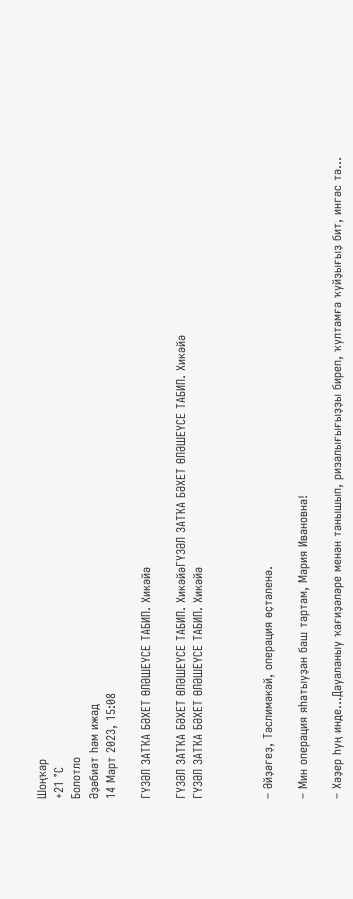Шоңҡар
+21 °С
Болотло
Әҙәбиәт һәм ижад
14 Март 2023, 15:08

ГҮЗӘЛ ЗАТҠА БӘХЕТ ӨЛӘШЕҮСЕ ТАБИП. Хикәйә

ГҮЗӘЛ ЗАТҠА БӘХЕТ ӨЛӘШЕҮСЕ ТАБИП. ХикәйәГҮЗӘЛ ЗАТҠА БӘХЕТ ӨЛӘШЕҮСЕ ТАБИП. Хикәйә
ГҮЗӘЛ ЗАТҠА БӘХЕТ ӨЛӘШЕҮСЕ ТАБИП. Хикәйә



– Әйҙәгеҙ, Тәслимәкәй, операция өҫтәленә.

– Мин операция яһатыуҙан баш тартам, Мария Ивановна!

– Хәҙер һуң инде...Дауаланыу ҡағиҙәләре менән танышып, ризалығығыҙҙы биреп, ҡултамға ҡуйҙығыҙ бит, ингәс тә...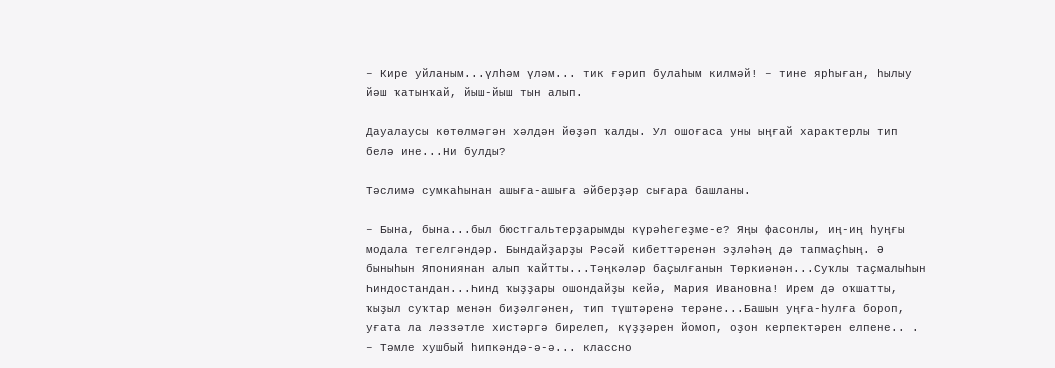– Кире уйланым...үлһәм үләм... тик ғәрип булаһым килмәй! – тине ярһыған, һылыу йәш ҡатынҡай, йыш-йыш тын алып.

Дауалаусы көтөлмәгән хәлдән йөҙәп ҡалды. Ул ошоғаса уны ыңғай характерлы тип белә ине...Ни булды?

Тәслимә сумкаһынан ашыға-ашыға әйберҙәр сығара башланы.

– Бына, бына...был бюстгальтерҙарымды күрәһегеҙме-е? Яңы фасонлы, иң-иң һуңғы модала тегелгәндәр. Бындайҙарҙы Рәсәй кибеттәренән эҙләһәң дә тапмаҫһың. Ә быныһын Япониянан алып ҡайтты...Тәңкәләр баҫылғанын Төркиәнән...Суҡлы таҫмалыһын Һиндостандан...Һинд ҡыҙҙары ошондайҙы кейә, Мария Ивановна! Ирем дә оҡшатты, ҡыҙыл суҡтар менән биҙәлгәнен, тип түштәренә терәне...Башын уңға-һулға бороп, уғата ла ләззәтле хистәргә бирелеп, күҙҙәрен йомоп, оҙон керпектәрен елпене.. . – Тәмле хушбый һипкәндә-ә-ә... классно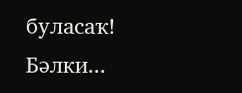буласаҡ! Бәлки...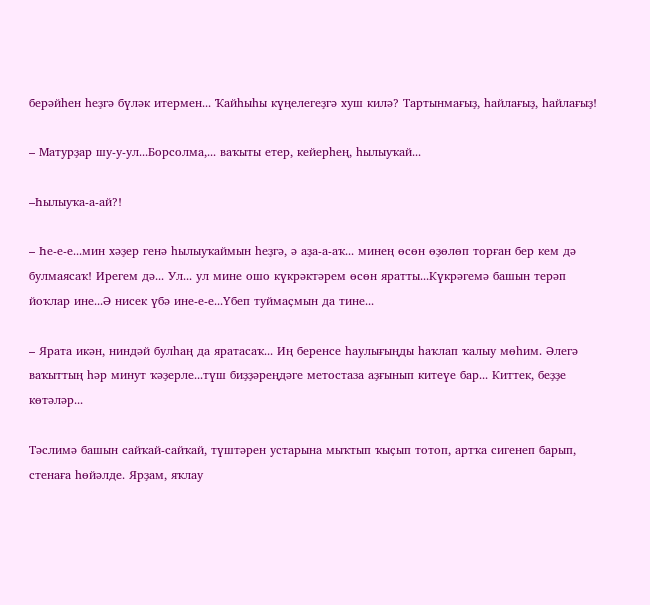берәйһен һеҙгә бүләк итермен... Ҡайһыһы күңелегеҙгә хуш килә? Тартынмағыҙ, һайлағыҙ, һайлағыҙ!

– Матурҙар шу-у-ул...Борсолма,... ваҡыты етер, кейерһең, һылыуҡай...

–Һылыуҡа-а-ай?!

– Һе-е-е...мин хәҙер генә һылыуҡаймын һеҙгә, ә аҙа-а-аҡ... минең өсөн өҙөлөп торған бер кем дә булмаясаҡ! Ирегем дә... Ул... ул мине ошо күкрәктәрем өсөн яратты...Күкрәгемә башын терәп йоҡлар ине...Ә нисек үбә ине-е-е...Үбеп туймаҫмын да тине...

– Ярата икән, ниндәй булһаң да яратасаҡ... Иң беренсе һаулығыңды һаҡлап ҡалыу мөһим. Әлегә ваҡыттың һәр минут ҡәҙерле...түш биҙҙәреңдәге метостаза аҙғынып китеүе бар... Киттек, беҙҙе көтәләр...

Тәслимә башын сайҡай-сайҡай, түштәрен устарына мыҡтып ҡыҫып тотоп, артҡа сигенеп барып, стенаға һөйәлде. Ярҙам, яҡлау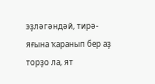эҙләгәндәй, тирә-яғына ҡаранып бер аҙ торҙо ла, ят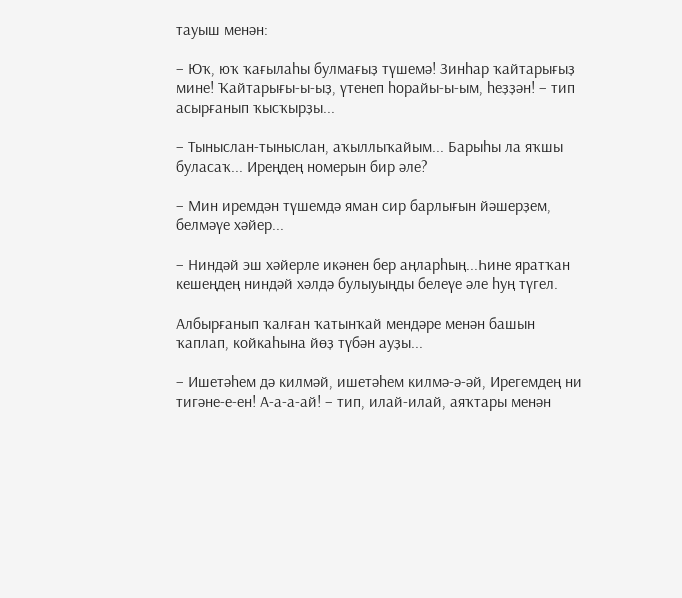тауыш менән:

– Юҡ, юҡ ҡағылаһы булмағыҙ түшемә! Зинһар ҡайтарығыҙ мине! Ҡайтарығы-ы-ыҙ, үтенеп һорайы-ы-ым, һеҙҙән! – тип асырғанып ҡысҡырҙы...

– Тыныслан-тыныслан, аҡыллыҡайым... Барыһы ла яҡшы буласаҡ... Иреңдең номерын бир әле?

– Мин иремдән түшемдә яман сир барлығын йәшерҙем, белмәүе хәйер...

– Ниндәй эш хәйерле икәнен бер аңларһың...Һине яратҡан кешеңдең ниндәй хәлдә булыуыңды белеүе әле һуң түгел.

Албырғанып ҡалған ҡатынҡай мендәре менән башын ҡаплап, койкаһына йөҙ түбән ауҙы...

– Ишетәһем дә килмәй, ишетәһем килмә-ә-әй, Ирегемдең ни тигәне-е-ен! А-а-а-ай! – тип, илай-илай, аяҡтары менән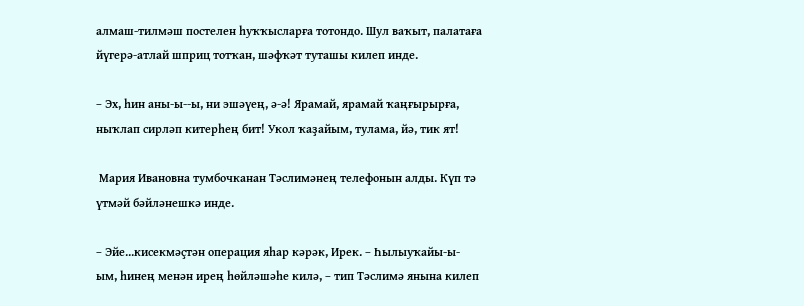алмаш-тилмәш постелен һуҡҡысларға тотондо. Шул ваҡыт, палатаға йүгерә-атлай шприц тотҡан, шәфҡәт туташы килеп инде.

– Эх, һин аны-ы--ы, ни эшәүең, ә-ә! Ярамай, ярамай ҡаңғырырға, ныҡлап сирләп китерһең бит! Укол ҡаҙайым, тулама, йә, тик ят!

 Мария Ивановна тумбочканан Тәслимәнең телефонын алды. Күп тә үтмәй бәйләнешкә инде.

– Эйе...кисекмәҫтән операция яһар кәрәк, Ирек. – Һылыуҡайы-ы- ым, һинең менән ирең һөйләшәһе килә, – тип Тәслимә янына килеп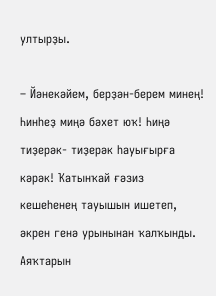ултырҙы.

– Йәнекәйем, берҙән-берем минең! Һинһеҙ миңә бәхет юҡ! Һиңә тиҙерәк- тиҙерәк һауығырға кәрәк! Ҡатынҡай ғәзиз кешеһенең тауышын ишетеп, әкрен генә урынынан ҡалҡынды. Аяҡтарын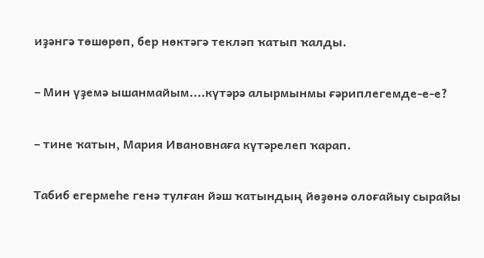иҙәнгә төшөрөп, бер нөктәгә текләп ҡатып ҡалды.

– Мин үҙемә ышанмайым....күтәрә алырмынмы ғәриплегемде-е-е?

– тине ҡатын, Мария Ивановнаға күтәрелеп ҡарап.

Табиб егермеһе генә тулған йәш ҡатындың йөҙөнә олоғайыу сырайы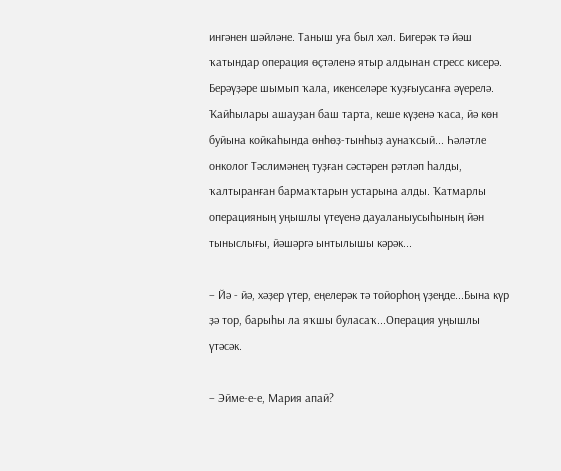ингәнен шәйләне. Таныш уға был хәл. Бигерәк тә йәш ҡатындар операция өҫтәленә ятыр алдынан стресс кисерә. Берәүҙәре шымып ҡала, икенселәре ҡуҙғыусанға әүерелә. Ҡайһылары ашауҙан баш тарта, кеше күҙенә ҡаса, йә көн буйына койкаһында өнһөҙ-тынһыҙ аунаҡсый... Һәләтле онколог Тәслимәнең туҙған сәстәрен рәтләп һалды, ҡалтыранған бармаҡтарын устарына алды. Ҡатмарлы операцияның уңышлы үтеүенә дауаланыусыһының йән тыныслығы, йәшәргә ынтылышы кәрәк...

– Йә - йә, хәҙер үтер, еңелерәк тә тойорһоң үҙеңде...Бына күр ҙә тор, барыһы ла яҡшы буласаҡ...Операция уңышлы үтәсәк.

– Эйме-е-е, Мария апай?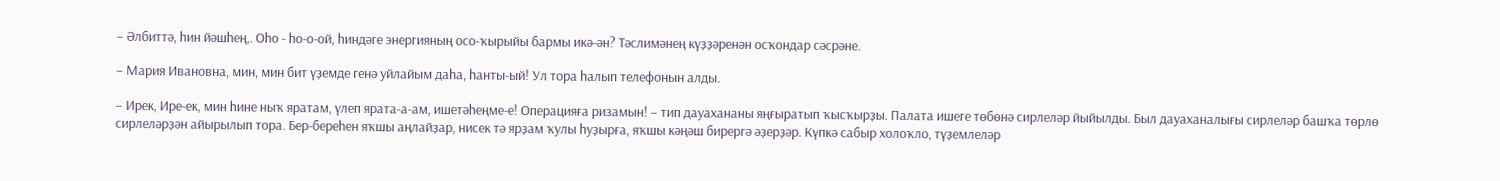– Әлбиттә, һин йәшһең,. Оһо - һо-о-ой, һиндәге энергияның осо-ҡырыйы бармы икә-ән? Тәслимәнең күҙҙәренән осҡондар сәсрәне.

– Мария Ивановна, мин, мин бит үҙемде генә уйлайым даһа, һанты-ый! Ул тора һалып телефонын алды.

– Ирек, Ире-ек, мин һине ныҡ яратам, үлеп ярата-а-ам, ишетәһеңме-е! Операцияға ризамын! – тип дауахананы яңғыратып ҡысҡырҙы. Палата ишеге төбөнә сирлеләр йыйылды. Был дауаханалығы сирлеләр башҡа төрлө сирлеләрҙән айырылып тора. Бер-береһен яҡшы аңлайҙар, нисек тә ярҙам ҡулы һуҙырға, яҡшы кәңәш бирергә әҙерҙәр. Күпкә сабыр холоҡло, түҙемлеләр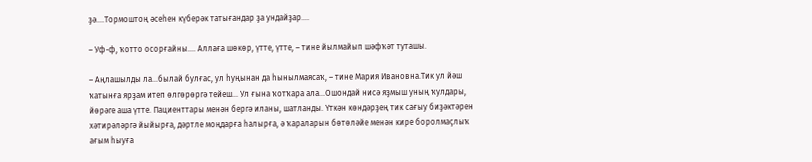ҙә....Тормоштоң әсеһен күберәк татығандар ҙа ундайҙар....

– Уф-ф, ҡотто осорғайны.... Аллаға шөкөр, үтте, үтте, – тине йылмайып шәфҡәт туташы.

– Аңлашылды ла...былай булғас, ул һуңынан да һынылмаясаҡ, – тине Мария Ивановна.Тик ул йәш ҡатынға ярҙам итеп өлгөрөргә тейеш... Ул ғына ҡотҡара ала...Ошондай нисә яҙмыш уның ҡулдары, йөрәге аша үтте. Пациенттары менән бергә иланы, шатланды. Үткән көндәрҙең тик сағыу биҙәктәрен хәтирәләргә йыйырға, дәртле моңдарға һалырға, ә ҡараларын бөтөләйе менән кире боролмаҫлыҡ ағым һыуға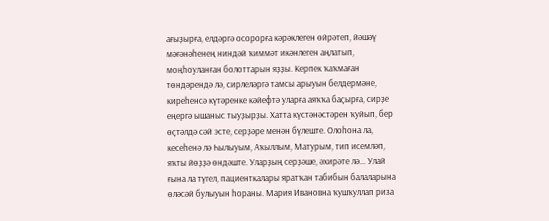ағыҙырға, елдәргә осорорға кәрәклеген өйрәтеп, йәшәү мәғәнәһенең ниндәй ҡиммәт икәнлеген аңлатып, моңһоуланған болоттарын яҙҙы. Керпек ҡаҡмаған төндәрендә лә, сирлеләргә тамсы арыуын белдермәне, киреһенсә күтәренке кәйефтә уларға аяҡҡа баҫырға, сирҙе еңергә ышаныс тыуҙырҙы. Хатта күстәнәстәрен ҡуйып, бер өҫтәлдә сәй эсте, серҙәре менән бүлеште. Олоһона ла, кесеһенә лә Һылыуым, Аҡыллым, Матурым, тип исемләп, яҡты йөҙҙә өндәште. Уларҙың серҙәше, әхирәте лә... Улай ғына ла түгел, пациенткалары яратҡан табибын балаларына өләсәй булыуын һораны. Мария Ивановна ҡушҡуллап риза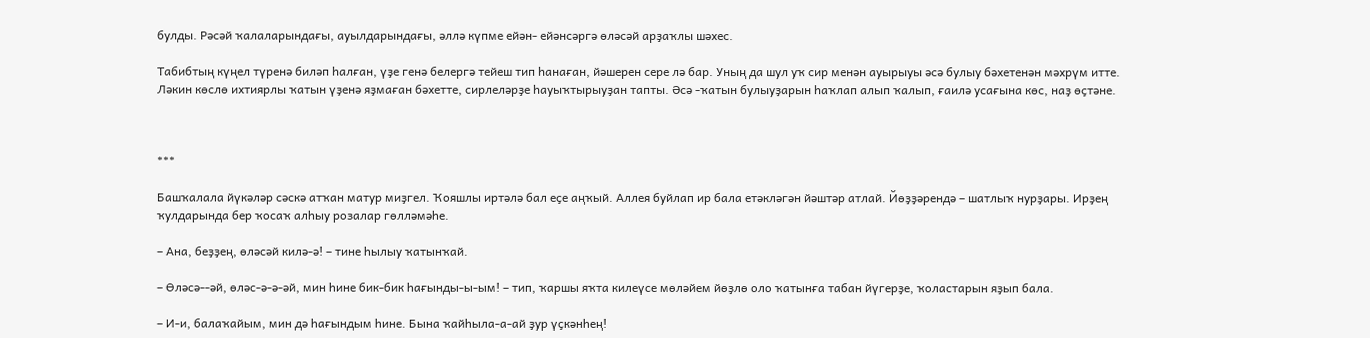булды. Рәсәй ҡалаларындағы, ауылдарындағы, әллә күпме ейән- ейәнсәргә өләсәй арҙаҡлы шәхес.

Табибтың күңел түренә биләп һалған, үҙе генә белергә тейеш тип һанаған, йәшерен сере лә бар. Уның да шул уҡ сир менән ауырыуы әсә булыу бәхетенән мәхрүм итте. Ләкин көслө ихтиярлы ҡатын үҙенә яҙмаған бәхетте, сирлеләрҙе һауыҡтырыуҙан тапты. Әсә -ҡатын булыуҙарын һаҡлап алып ҡалып, ғаилә усағына көс, наҙ өҫтәне.



***

Башҡалала йүкәләр сәскә атҡан матур миҙгел. Ҡояшлы иртәлә бал еҫе аңҡый. Аллея буйлап ир бала етәкләгән йәштәр атлай. Йөҙҙәрендә – шатлыҡ нурҙары. Ирҙең ҡулдарында бер ҡосаҡ алһыу розалар гөлләмәһе.

– Ана, беҙҙең, өләсәй килә-ә! – тине һылыу ҡатынҡай.

– Өләсә--әй, өләс-ә-ә-әй, мин һине бик-бик һағынды-ы-ым! – тип, ҡаршы яҡта килеүсе мөләйем йөҙлө оло ҡатынға табан йүгерҙе, ҡоластарын яҙып бала.

– И-и, балаҡайым, мин дә һағындым һине. Бына ҡайһыла-а-ай ҙур үҫкәнһең!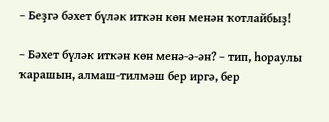– Беҙгә бәхет бүләк иткән көн менән ҡотлайбыҙ!

– Бәхет бүләк иткән көн менә-ә-ән? – тип, һораулы ҡарашын, алмаш-тилмәш бер иргә, бер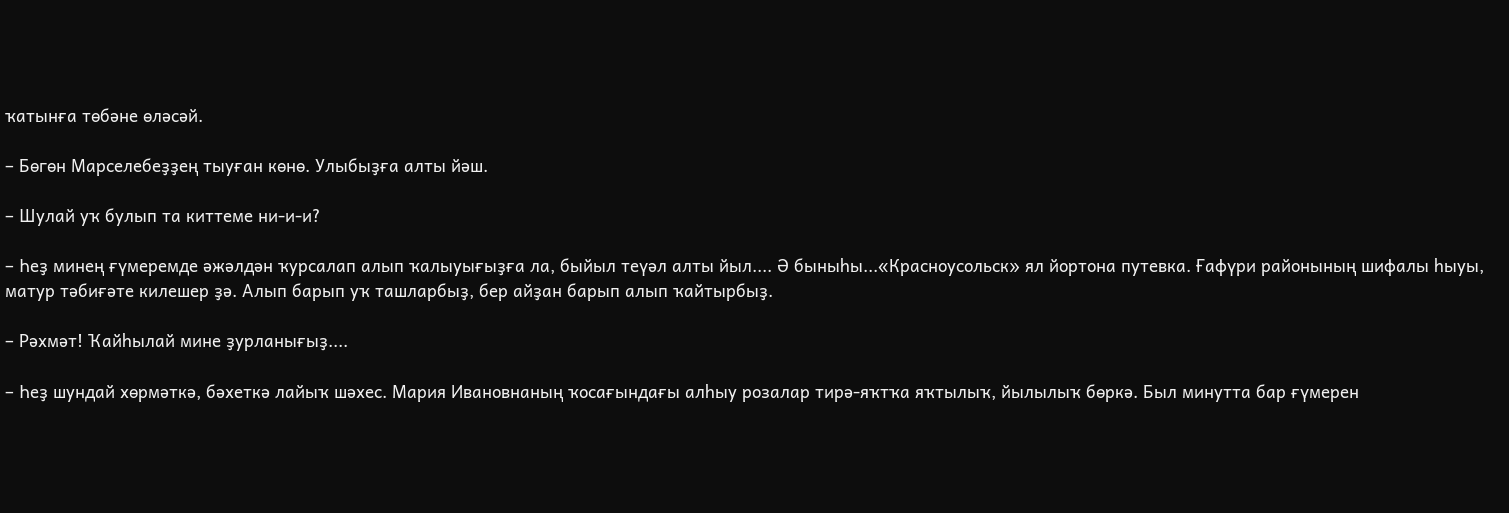ҡатынға төбәне өләсәй.

– Бөгөн Марселебеҙҙең тыуған көнө. Улыбыҙға алты йәш.

– Шулай уҡ булып та киттеме ни-и-и?

– Һеҙ минең ғүмеремде әжәлдән ҡурсалап алып ҡалыуығыҙға ла, быйыл теүәл алты йыл.... Ә быныһы...«Красноусольск» ял йортона путевка. Ғафүри районының шифалы һыуы, матур тәбиғәте килешер ҙә. Алып барып уҡ ташларбыҙ, бер айҙан барып алып ҡайтырбыҙ.

– Рәхмәт! Ҡайһылай мине ҙурланығыҙ....

– Һеҙ шундай хөрмәткә, бәхеткә лайыҡ шәхес. Мария Ивановнаның ҡосағындағы алһыу розалар тирә-яҡтҡа яҡтылыҡ, йылылыҡ бөркә. Был минутта бар ғүмерен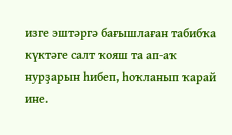изге эштәргә бағышлаған табибҡа күктәге салт ҡояш та ап-аҡ нурҙарын һибеп, һоҡланып ҡарай ине.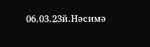06.03.23й.Нәсимә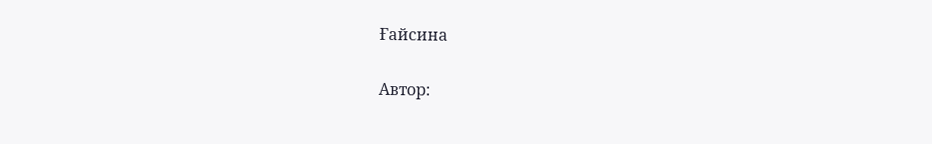Ғайсина

Автор: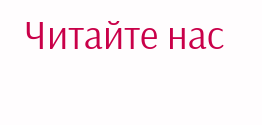Читайте нас